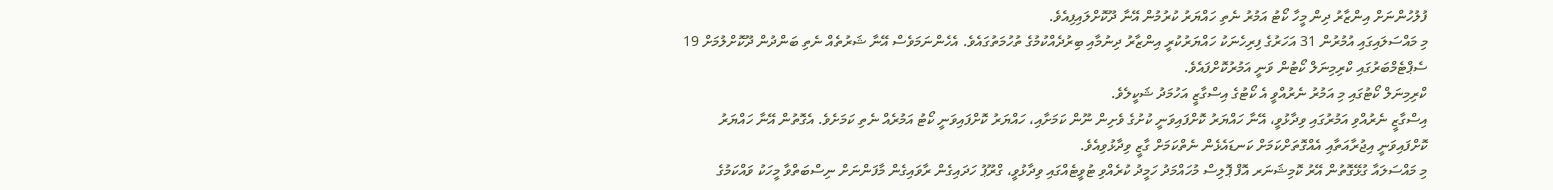ފުލުހުންނަށް އިންޒާރު ދިން މީހާ ކޯޓު އަމުރު ނެތި ހައްޔަރު ކުރުމުން އޭނާ ދޫކޮށްލައިފިއެވެ.
މި މައްސަލައިގައި އުމުރުން 31 އަހަރުގެ ފިރިހެނަކު ހައްޔަރުކުރީ އިންޒާރު ދިނުމާއި ބިރުދެއްކުމުގެ ތުހުމަތުގައެވެ. އެހެންނަމަވެސް އޭނާ ޝަރުތެއް ނެތި ބަންދުން ދޫކޮށްލުމަށް 19 ސެޕްޓެމްބަރުގައި ކްރިމިނަލް ކޯޓުން ވަނީ އަމުރުކޮށްފައެވެ.
ކްރިމިނަލް ކޯޓުގައި މި އަމުރު ނެރުއްވީ އެ ކޯޓުގެ އިސްގާޒީ އަހުމަދު ޝަކީލެވެ.
އިސްގާޒީ ނެރުއްވި އަމުރުގައި ވިދާޅުވީ، އޭނާ ހައްޔަރު ކޮށްފައިވަނީ ކުށުގެ ވެށިން ނޫން ކަމަށާއި، ހައްޔަރު ކޮށްފައިވަނީ ކޯޓު އަމުރެއް ނެތި ކަމަށެވެ. އެގޮތުން އޭނާ ހައްޔަރު ކޮށްފައިވަނީ އިޖުރާއަތާއި އެއްގޮތަށްކަމަށް ކަނޑައެޅެން ނެތްކަމަށް ގާޒީ ވިދާޅުވިއެވެ.
މި މައްސަލައާ ގުޅޭގޮތުން އޭރު ކޮމިޝަނަރ އޮފް ޕޮލިސް މުހައްމަދު ހަމީދު ކުރެއްވި ޓުވީޓެއްގައި ވިދާޅުވީ، ގްރޫޕު ހަދައިގެން ރާވައިގެން މާފަންނަށް ނިސްބަތްވާ މީހަކު ވައްކަމުގެ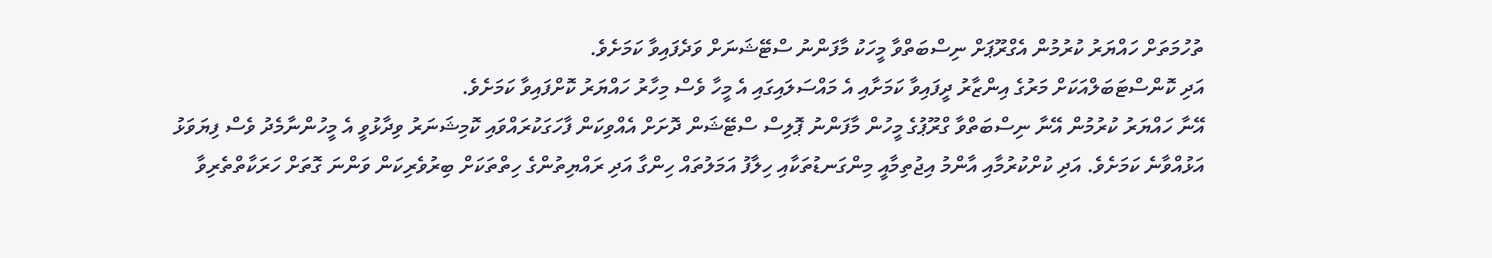ތުހުމަތަށް ހައްޔަރު ކުރުމުން އެގްރޫޕަށް ނިސްބަތްވާ މީހަކު މާފަންނު ސްޓޭޝަނަށް ވަދެފައިވާ ކަމަށެވެ.
އަދި ކޮންސްޓަބަލްއަކަށް މަރުގެ އިންޒާރު ދީފައިވާ ކަމަށާއި އެ މައްސަލައިގައި އެ މީހާ ވެސް މިހާރު ހައްޔަރު ކޮށްފައިވާ ކަމަށެވެ.
އޭނާ ހައްޔަރު ކުރުމުން އޭނާ ނިސްބަތްވާ ގްރޫޕުގެ މީހުން މާފަންނު ޕޮލިސް ސްޓޭޝަން ދޮށަށް އެއްވިކަން ފާހަގަކުރައްވައި ކޮމިޝަނަރު ވިދާޅުވީ އެ މީހުންނާމެދު ވެސް ފިޔަވަޅު އަޅުއްވާނެ ކަމަށެވެ. އަދި ކުށްކުރުމާއި އާންމު އިޖުތިމާއީ މިންގަނޑުތަކާއި ހިލާފު އަމަލުތައް ހިންގާ އަދި ރައްޔިތުންގެ ހިތްތަކަށް ބިރުވެރިކަން ވަންނަ ގޮތަށް ހަރަކާތްތެރިވާ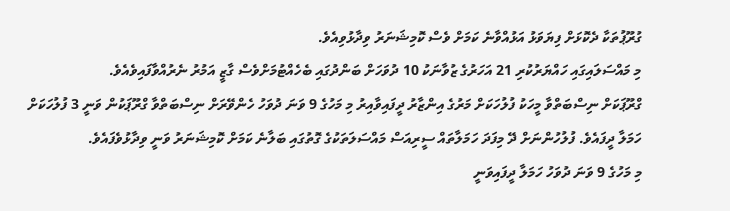ގުރޫޕުތަކާ ދެކޮޅަށް ފިޔަވަޅު އަޅުއްވާނެ ކަމަށް ވެސް ކޮމިޝަނަރު ވިދާޅުވިއެވެ.
މި މައްސަލައިގައި ހައްޔަރުކުރި 21 އަހަރުގެ ޒުވާނަކު 10 ދުވަހަށް ބަންދުގައި ބެހެއްޓުމަށްވެސް ގާޒީ އަމުރު ނެރުއްވާފައިވެއެވެ.
ގްރޫޕަކަށް ނިސްބަތްވާ މީހަކު ފުލުހަކަށް މަރުގެ އިންޒާރު ދީފައިވާއިރު މި މަހުގެ 9 ވަނަ ދުވަހު ހެންވޭރަށް ނިސްބަތްވާ ގްރޫޕަކުން ވަނީ 3 ފުލުހަކަށް ހަމަލާ ދީފައެވެ. ފުލުހުންނަށް ދޭ މިފަދަ ހަމަލާތައް ސީރިއަސް މައްސަލަތަކުގެ ގޮތުގައި ބަލާނެ ކަމަށް ކޮމިޝަނަރު ވަނީ ވިދާޅުވެފައެވެ.
މި މަހުގެ 9 ވަނަ ދުވަހު ހަމަލާ ދީފައިވަނީ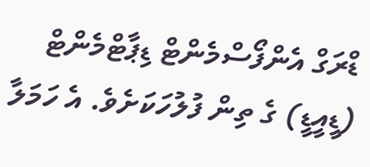ޑްރަގް އެންފޯސްމެންޓް ޑިޕާޓްމެންޓް (ޑީއީޑީ) ގެ ތިން ފުލުހަކަށެވެ. އެ ހަމަލާ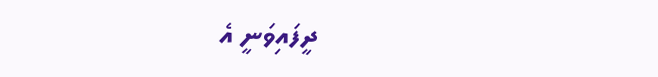ދީފައިވަނީ އެ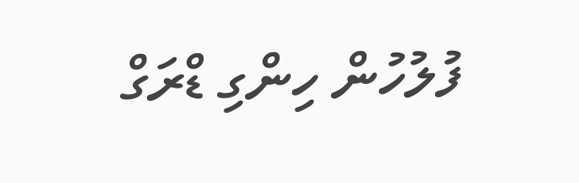ފުލުހުން ހިންގި ޑްރަގް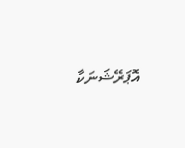އޮޕަރޭޝަނަކާ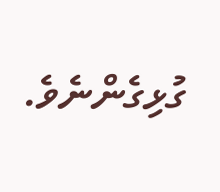ގުޅިގެންނެވެ.